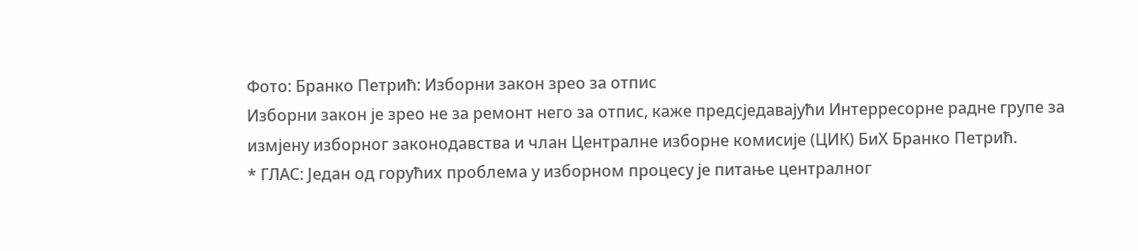Фото: Бранко Петрић: Изборни закон зрео за отпис
Изборни закон је зрео не за ремонт него за отпис, каже предсједавајући Интерресорне радне групе за измјену изборног законодавства и члан Централне изборне комисије (ЦИК) БиХ Бранко Петрић.
* ГЛАС: Један од горућих проблема у изборном процесу је питање централног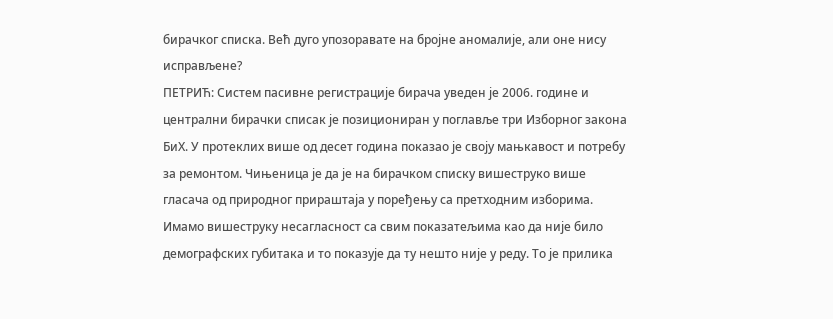бирачког списка. Већ дуго упозоравате на бројне аномалије, али оне нису исправљене?
ПЕТРИЋ: Систем пасивне регистрације бирача уведен је 2006. године и централни бирачки списак је позициониран у поглавље три Изборног закона БиХ. У протеклих више од десет година показао је своју мањкавост и потребу за ремонтом. Чињеница је да је на бирачком списку вишеструко више гласача од природног прираштаја у поређењу са претходним изборима. Имамо вишеструку несагласност са свим показатељима као да није било демографских губитака и то показује да ту нешто није у реду. То је прилика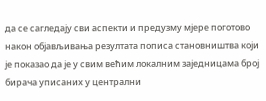да се сагледају сви аспекти и предузму мјере поготово након објављивања резултата пописа становништва који је показао да је у свим већим локалним заједницама број бирача уписаних у централни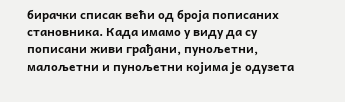бирачки списак већи од броја пописаних становника. Када имамо у виду да су пописани живи грађани, пунољетни, малољетни и пунољетни којима је одузета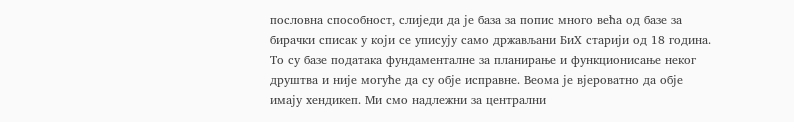пословна способност, слиједи да је база за попис много већа од базе за бирачки списак у који се уписују само држављани БиХ старији од 18 година. То су базе података фундаменталне за планирање и функционисање неког друштва и није могуће да су обје исправне. Веома је вјероватно да обје имају хендикеп. Ми смо надлежни за централни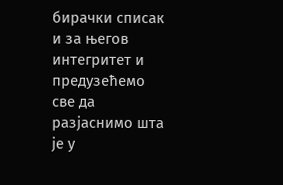бирачки списак и за његов интегритет и предузећемо све да разјаснимо шта је у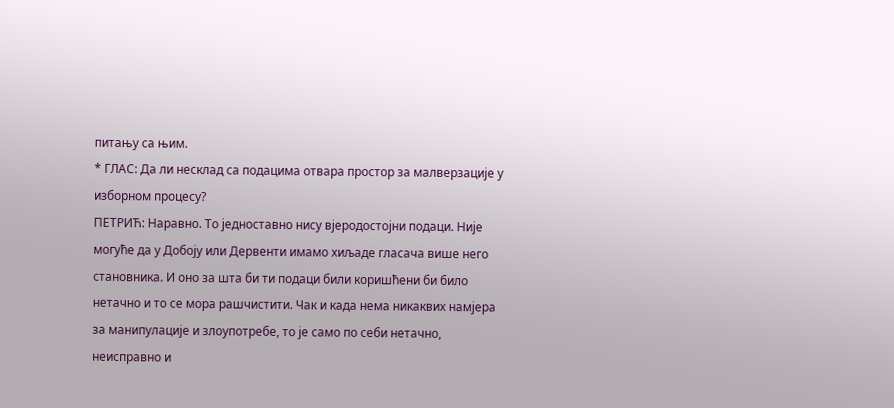питању са њим.
* ГЛАС: Да ли несклад са подацима отвара простор за малверзације у изборном процесу?
ПЕТРИЋ: Наравно. То једноставно нису вјеродостојни подаци. Није могуће да у Добоју или Дервенти имамо хиљаде гласача више него становника. И оно за шта би ти подаци били коришћени би било нетачно и то се мора рашчистити. Чак и када нема никаквих намјера за манипулације и злоупотребе, то је само по себи нетачно, неисправно и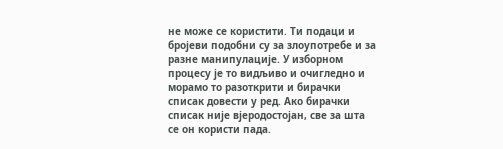не може се користити. Ти подаци и бројеви подобни су за злоупотребе и за разне манипулације. У изборном процесу је то видљиво и очигледно и морамо то разоткрити и бирачки списак довести у ред. Ако бирачки списак није вјеродостојан, све за шта се он користи пада.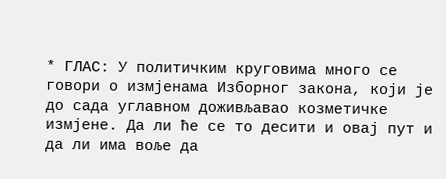* ГЛАС: У политичким круговима много се говори о измјенама Изборног закона, који је до сада углавном доживљавао козметичке измјене. Да ли ће се то десити и овај пут и да ли има воље да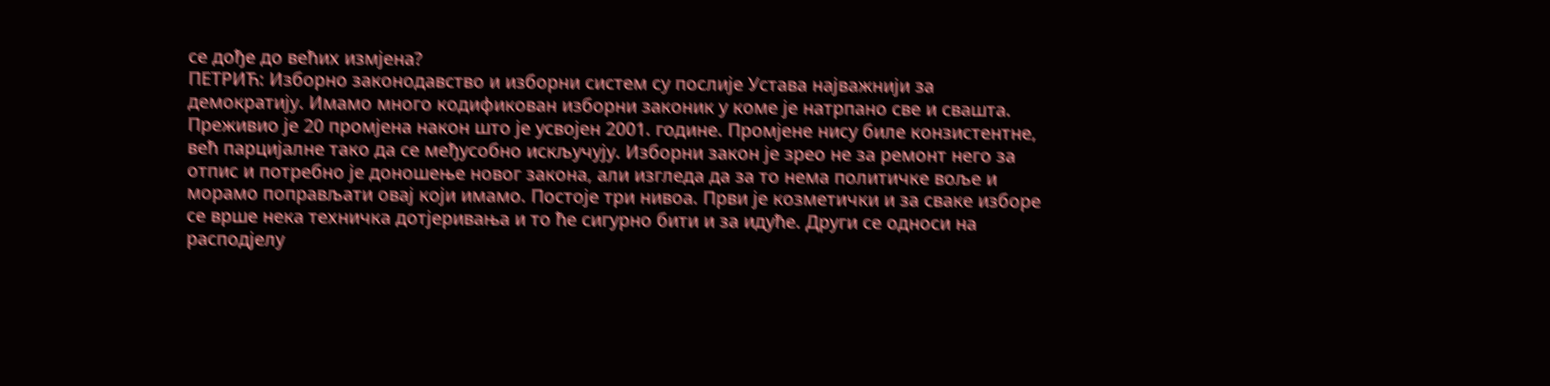се дође до већих измјена?
ПЕТРИЋ: Изборно законодавство и изборни систем су послије Устава најважнији за демократију. Имамо много кодификован изборни законик у коме је натрпано све и свашта. Преживио је 20 промјена након што је усвојен 2001. године. Промјене нису биле конзистентне, већ парцијалне тако да се међусобно искључују. Изборни закон је зрео не за ремонт него за отпис и потребно је доношење новог закона, али изгледа да за то нема политичке воље и морамо поправљати овај који имамо. Постоје три нивоа. Први је козметички и за сваке изборе се врше нека техничка дотјеривања и то ће сигурно бити и за идуће. Други се односи на расподјелу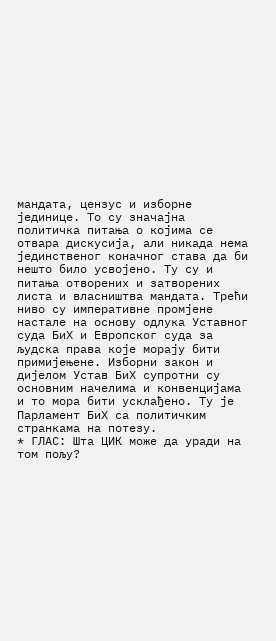мандата, цензус и изборне јединице. То су значајна политичка питања о којима се отвара дискусија, али никада нема јединственог коначног става да би нешто било усвојено. Ту су и питања отворених и затворених листа и власништва мандата. Трећи ниво су императивне промјене настале на основу одлука Уставног суда БиХ и Европског суда за људска права које морају бити примијењене. Изборни закон и дијелом Устав БиХ супротни су основним начелима и конвенцијама и то мора бити усклађено. Ту је Парламент БиХ са политичким странкама на потезу.
* ГЛАС: Шта ЦИК може да уради на том пољу?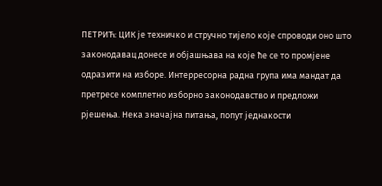ПЕТРИЋ: ЦИК је техничко и стручно тијело које спроводи оно што законодавац донесе и објашњава на које ће се то промјене одразити на изборе. Интерресорна радна група има мандат да претресе комплетно изборно законодавство и предложи рјешења. Нека значајна питања, попут једнакости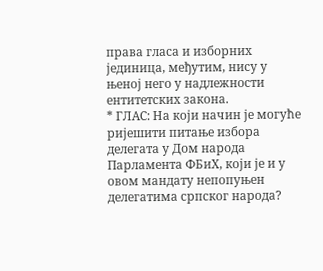права гласа и изборних јединица, међутим, нису у њеној него у надлежности ентитетских закона.
* ГЛАС: На који начин је могуће ријешити питање избора делегата у Дом народа Парламента ФБиХ, који је и у овом мандату непопуњен делегатима српског народа?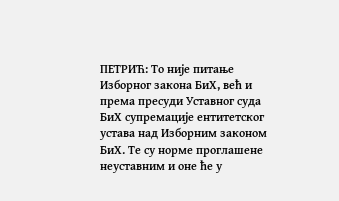ПЕТРИЋ: То није питање Изборног закона БиХ, већ и према пресуди Уставног суда БиХ супремације ентитетског устава над Изборним законом БиХ. Те су норме проглашене неуставним и оне ће у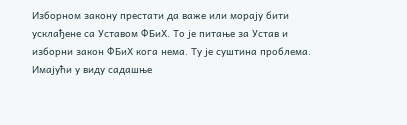Изборном закону престати да важе или морају бити усклађене са Уставом ФБиХ. То је питање за Устав и изборни закон ФБиХ кога нема. Ту је суштина проблема. Имајући у виду садашње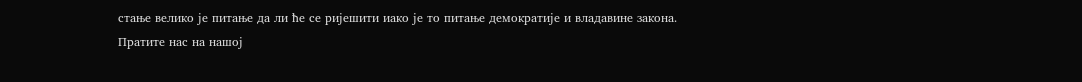стање велико је питање да ли ће се ријешити иако је то питање демократије и владавине закона.
Пратите нас на нашој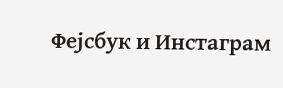Фејсбук и Инстаграм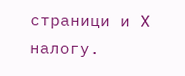страници и X налогу.